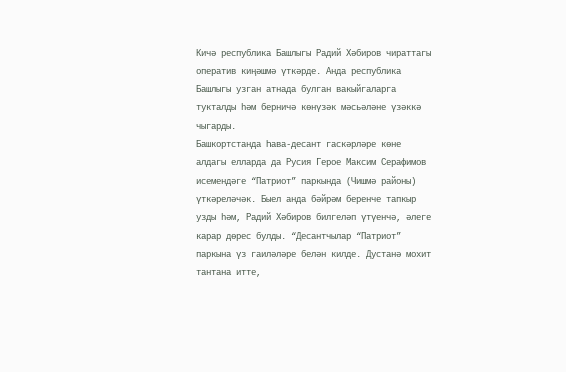Кичә республика Башлыгы Радий Хәбиров чираттагы оператив киңәшмә үткәрде. Анда республика Башлыгы узган атнада булган вакыйгаларга тукталды һәм берничә көнүзәк мәсьәләне үзәккә чыгарды.
Башкортстанда Һава-десант гаскәрләре көне алдагы елларда да Русия Герое Максим Серафимов исемендәге “Патриот” паркында (Чишмә районы) үткәреләчәк. Быел анда бәйрәм беренче тапкыр узды һәм, Радий Хәбиров билгеләп үтүенчә, әлеге карар дөрес булды. “Десантчылар “Патриот” паркына үз гаиләләре белән килде. Дустанә мохит тантана итте,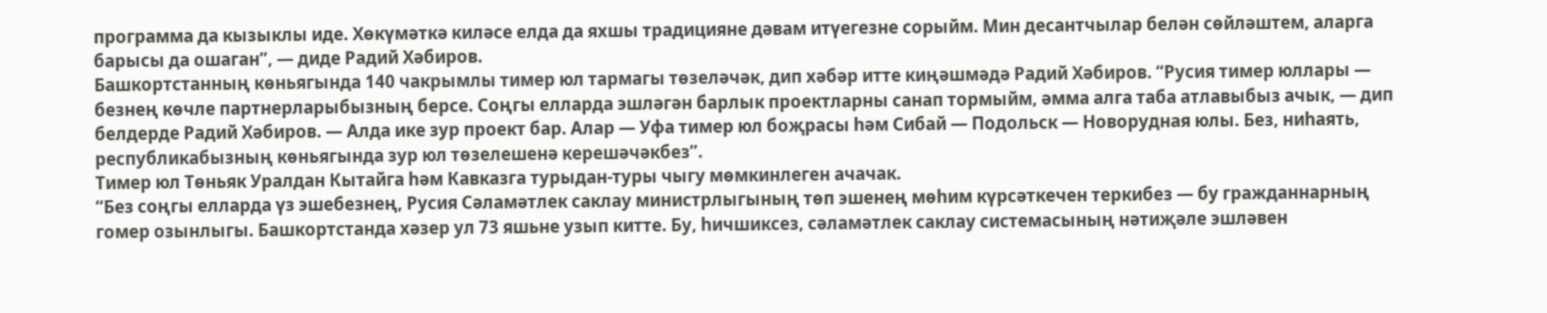программа да кызыклы иде. Хөкүмәткә киләсе елда да яхшы традицияне дәвам итүегезне сорыйм. Мин десантчылар белән сөйләштем, аларга барысы да ошаган”, — диде Радий Хәбиров.
Башкортстанның көньягында 140 чакрымлы тимер юл тармагы төзеләчәк, дип хәбәр итте киңәшмәдә Радий Хәбиров. “Русия тимер юллары — безнең көчле партнерларыбызның берсе. Соңгы елларда эшләгән барлык проектларны санап тормыйм, әмма алга таба атлавыбыз ачык, — дип белдерде Радий Хәбиров. — Алда ике зур проект бар. Алар — Уфа тимер юл боҗрасы һәм Сибай — Подольск — Новорудная юлы. Без, ниһаять, республикабызның көньягында зур юл төзелешенә керешәчәкбез”.
Тимер юл Төньяк Уралдан Кытайга һәм Кавказга турыдан-туры чыгу мөмкинлеген ачачак.
“Без соңгы елларда үз эшебезнең, Русия Сәламәтлек саклау министрлыгының төп эшенең мөһим күрсәткечен теркибез — бу гражданнарның гомер озынлыгы. Башкортстанда хәзер ул 73 яшьне узып китте. Бу, һичшиксез, сәламәтлек саклау системасының нәтиҗәле эшләвен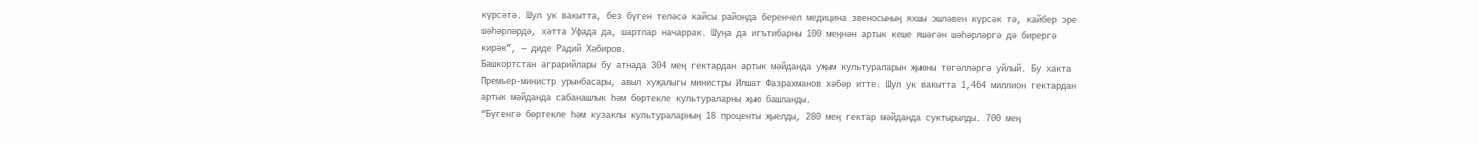күрсәтә. Шул ук вакытта, без бүген теләсә кайсы районда беренчел медицина звеносының яхшы эшләвен күрсәк тә, кайбер эре шәһәрләрдә, хәтта Уфада да, шартлар начаррак. Шуңа да игътибарны 100 меңнән артык кеше яшәгән шәһәрләргә дә бирергә кирәк”, — диде Радий Хәбиров.
Башкортстан аграрийлары бу атнада 304 мең гектардан артык мәйданда уҗым культураларын җыюны төгәлләргә уйлый. Бу хакта Премьер-министр урынбасары, авыл хуҗалыгы министры Илшат Фазрахманов хәбәр итте. Шул ук вакытта 1,464 миллион гектардан артык мәйданда сабанашлык һәм бөртекле культураларны җыю башланды.
“Бүгенгә бөртекле һәм кузаклы культураларның 18 проценты җыелды, 280 мең гектар мәйданда суктырылды. 700 мең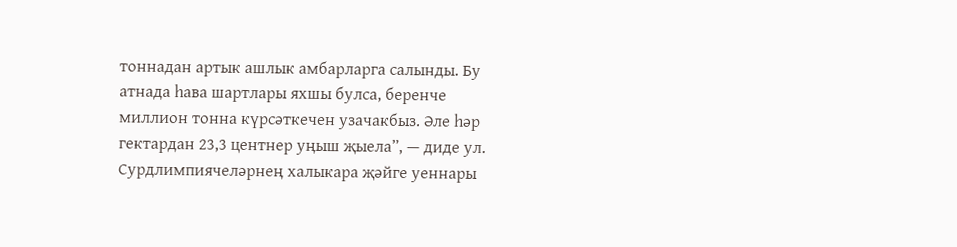тоннадан артык ашлык амбарларга салынды. Бу атнада һава шартлары яхшы булса, беренче миллион тонна күрсәткечен узачакбыз. Әле һәр гектардан 23,3 центнер уңыш җыела”, — диде ул.
Сурдлимпиячеләрнең халыкара җәйге уеннары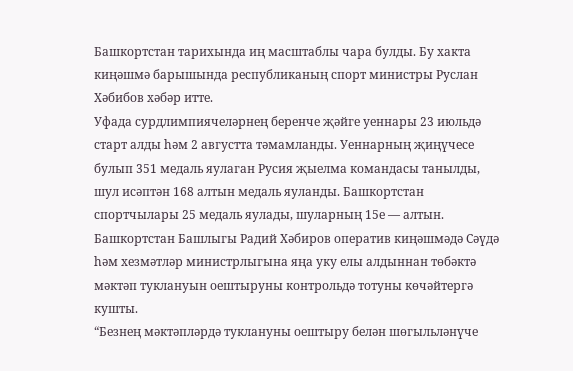Башкортстан тарихында иң масштаблы чара булды. Бу хакта киңәшмә барышында республиканың спорт министры Руслан Хәбибов хәбәр итте.
Уфада сурдлимпиячеләрнең беренче җәйге уеннары 23 июльдә старт алды һәм 2 августта тәмамланды. Уеннарның җиңүчесе булып 351 медаль яулаган Русия җыелма командасы танылды, шул исәптән 168 алтын медаль яуланды. Башкортстан спортчылары 25 медаль яулады, шуларның 15е — алтын.
Башкортстан Башлыгы Радий Хәбиров оператив киңәшмәдә Сәүдә һәм хезмәтләр министрлыгына яңа уку елы алдыннан төбәктә мәктәп туклануын оештыруны контрольдә тотуны көчәйтергә кушты.
“Безнең мәктәпләрдә туклануны оештыру белән шөгыльләнүче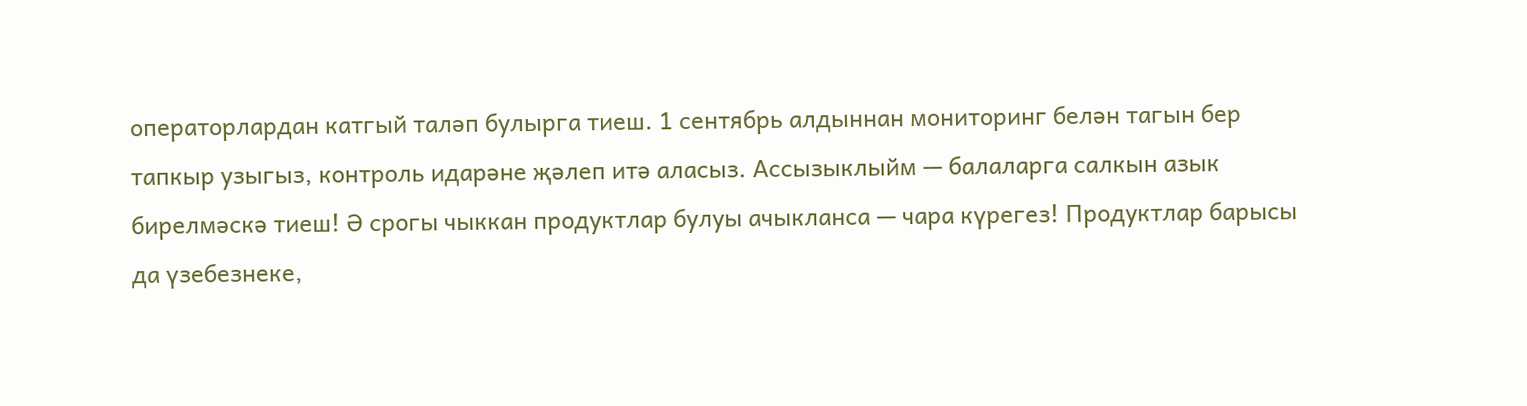операторлардан катгый таләп булырга тиеш. 1 сентябрь алдыннан мониторинг белән тагын бер тапкыр узыгыз, контроль идарәне җәлеп итә аласыз. Ассызыклыйм — балаларга салкын азык бирелмәскә тиеш! Ә срогы чыккан продуктлар булуы ачыкланса — чара күрегез! Продуктлар барысы да үзебезнеке,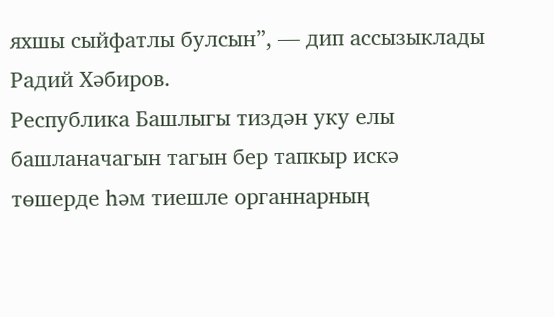яхшы сыйфатлы булсын”, — дип ассызыклады Радий Хәбиров.
Республика Башлыгы тиздән уку елы башланачагын тагын бер тапкыр искә төшерде һәм тиешле органнарның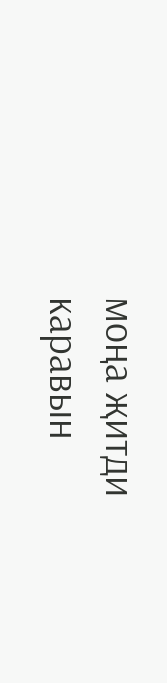моңа җитди каравын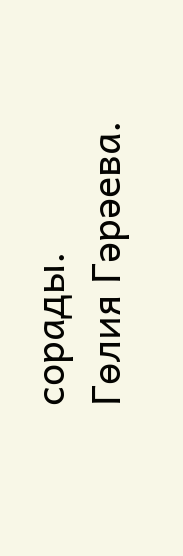сорады.
Гөлия Гәрәева.